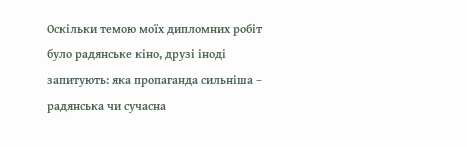Оскільки темою моїх дипломних робіт було радянське кіно, друзі іноді запитують: яка пропаганда сильніша – радянська чи сучасна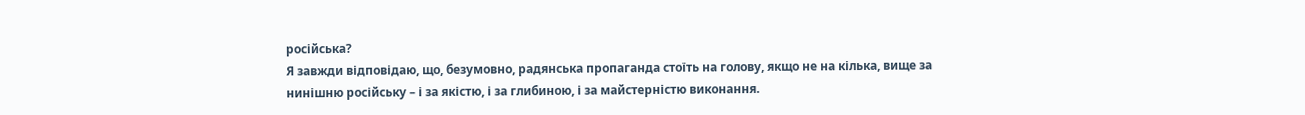російська?
Я завжди відповідаю, що, безумовно, радянська пропаганда стоїть на голову, якщо не на кілька, вище за нинішню російську – і за якістю, і за глибиною, і за майстерністю виконання.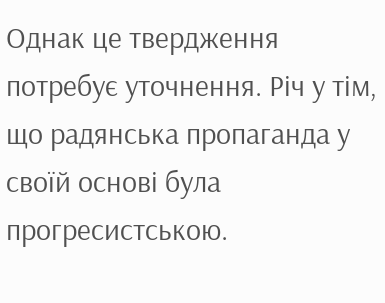Однак це твердження потребує уточнення. Річ у тім, що радянська пропаганда у своїй основі була прогресистською.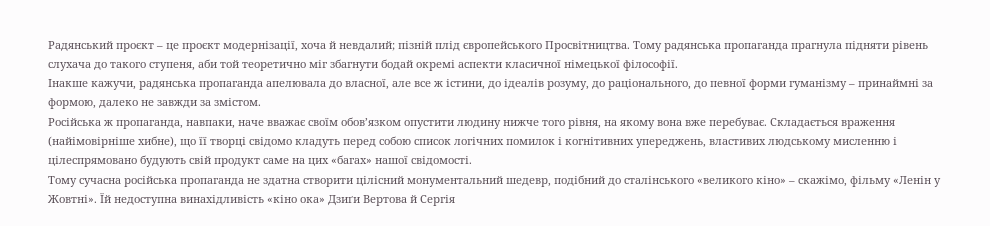Радянський проєкт – це проєкт модернізації, хоча й невдалий; пізній плід європейського Просвітництва. Тому радянська пропаганда прагнула підняти рівень слухача до такого ступеня, аби той теоретично міг збагнути бодай окремі аспекти класичної німецької філософії.
Інакше кажучи, радянська пропаганда апелювала до власної, але все ж істини, до ідеалів розуму, до раціонального, до певної форми гуманізму – принаймні за формою, далеко не завжди за змістом.
Російська ж пропаганда, навпаки, наче вважає своїм обов’язком опустити людину нижче того рівня, на якому вона вже перебуває. Складається враження (найімовірніше хибне), що її творці свідомо кладуть перед собою список логічних помилок і когнітивних упереджень, властивих людському мисленню і цілеспрямовано будують свій продукт саме на цих «багах» нашої свідомості.
Тому сучасна російська пропаганда не здатна створити цілісний монументальний шедевр, подібний до сталінського «великого кіно» – скажімо, фільму «Ленін у Жовтні». Їй недоступна винахідливість «кіно ока» Дзиґи Вертова й Сергія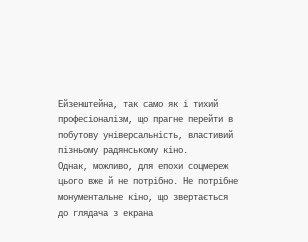Ейзенштейна, так само як і тихий професіоналізм, що прагне перейти в побутову універсальність, властивий пізньому радянському кіно.
Однак, можливо, для епохи соцмереж цього вже й не потрібно. Не потрібне монументальне кіно, що звертається до глядача з екрана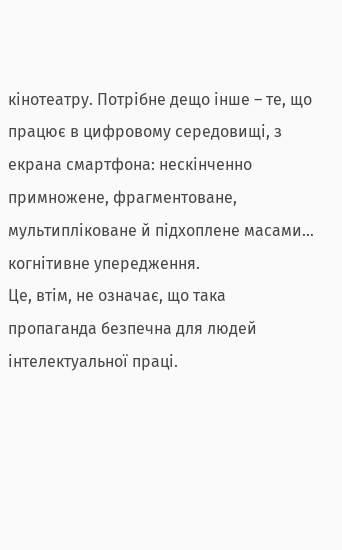кінотеатру. Потрібне дещо інше – те, що працює в цифровому середовищі, з екрана смартфона: нескінченно примножене, фрагментоване, мультипліковане й підхоплене масами… когнітивне упередження.
Це, втім, не означає, що така пропаганда безпечна для людей інтелектуальної праці.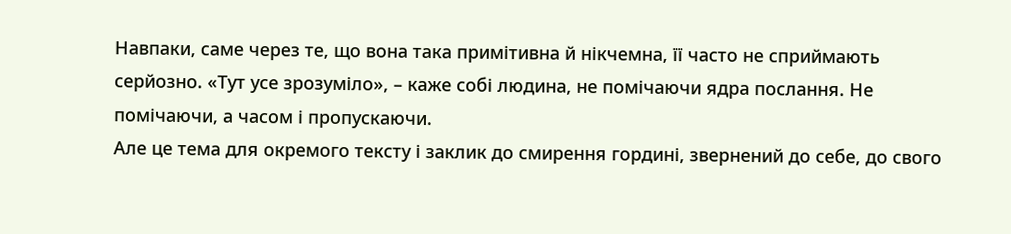Навпаки, саме через те, що вона така примітивна й нікчемна, її часто не сприймають серйозно. «Тут усе зрозуміло», – каже собі людина, не помічаючи ядра послання. Не помічаючи, а часом і пропускаючи.
Але це тема для окремого тексту і заклик до смирення гордині, звернений до себе, до свого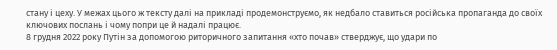стану і цеху. У межах цього ж тексту далі на прикладі продемонструємо, як недбало ставиться російська пропаганда до своїх ключових послань і чому попри це й надалі працює.
8 грудня 2022 року Путін за допомогою риторичного запитання «хто почав» стверджує, що удари по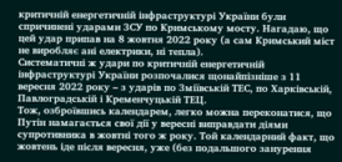критичній енергетичній інфраструктурі України були спричинені ударами ЗСУ по Кримському мосту. Нагадаю, що цей удар припав на 8 жовтня 2022 року (а сам Кримський міст не виробляє ані електрики, ні тепла).
Систематичні ж удари по критичній енергетичній інфраструктурі України розпочалися щонайпізніше з 11 вересня 2022 року – з ударів по Зміївській ТЕС, по Харківській, Павлоградській і Кременчуцькій ТЕЦ.
Тож, озброївшись календарем, легко можна переконатися, що Путін намагається свої дії у вересні виправдати діями супротивника в жовтні того ж року. Той календарний факт, що жовтень іде після вересня, уже (без подальшого занурення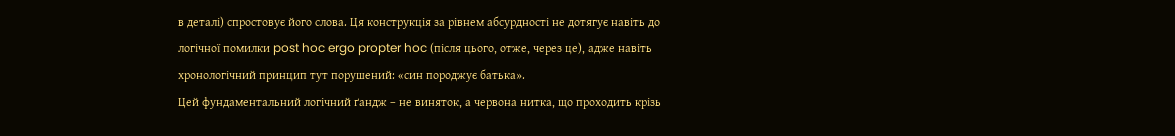в деталі) спростовує його слова. Ця конструкція за рівнем абсурдності не дотягує навіть до логічної помилки post hoc ergo propter hoc (після цього, отже, через це), адже навіть хронологічний принцип тут порушений: «син породжує батька».
Цей фундаментальний логічний ґандж – не виняток, а червона нитка, що проходить крізь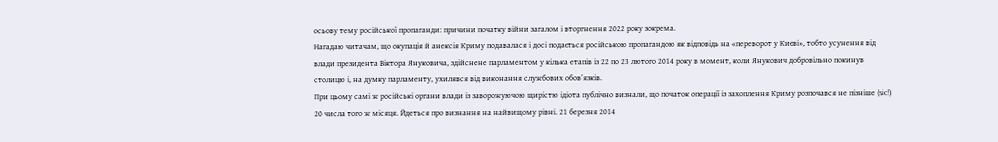осьову тему російської пропаганди: причини початку війни загалом і вторгнення 2022 року зокрема.
Нагадаю читачам, що окупація й анексія Криму подавалася і досі подається російською пропагандою як відповідь на «переворот у Києві», тобто усунення від влади президента Віктора Януковича, здійснене парламентом у кілька етапів із 22 по 23 лютого 2014 року в момент, коли Янукович добровільно покинув столицю і, на думку парламенту, ухилявся від виконання службових обов’язків.
При цьому самі ж російські органи влади із заворожуючою щирістю ідіота публічно визнали, що початок операції із захоплення Криму розпочався не пізніше (sic!) 20 числа того ж місяця. Йдеться про визнання на найвищому рівні. 21 березня 2014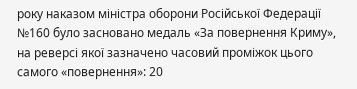року наказом міністра оборони Російської Федерації №160 було засновано медаль «За повернення Криму», на реверсі якої зазначено часовий проміжок цього самого «повернення»: 20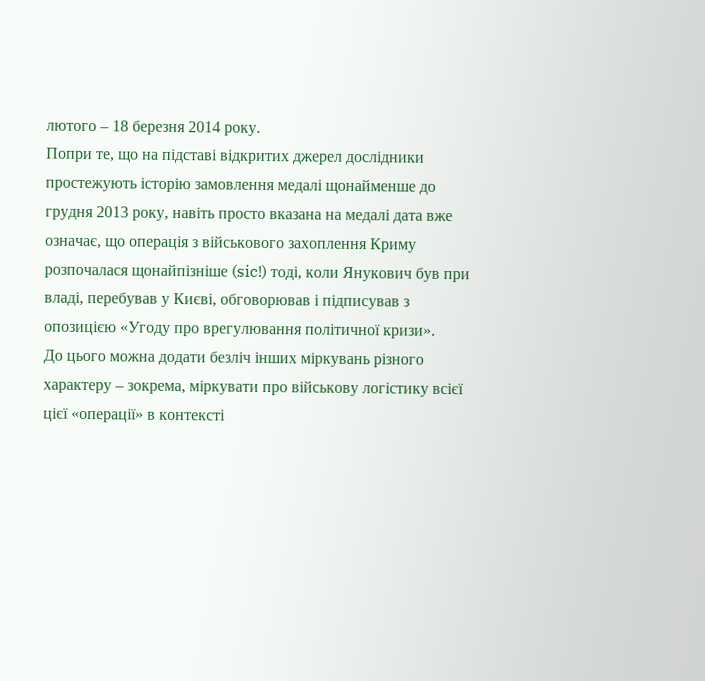лютого – 18 березня 2014 року.
Попри те, що на підставі відкритих джерел дослідники простежують історію замовлення медалі щонайменше до грудня 2013 року, навіть просто вказана на медалі дата вже означає, що операція з військового захоплення Криму розпочалася щонайпізніше (sic!) тоді, коли Янукович був при владі, перебував у Києві, обговорював і підписував з опозицією «Угоду про врегулювання політичної кризи».
До цього можна додати безліч інших міркувань різного характеру – зокрема, міркувати про військову логістику всієї цієї «операції» в контексті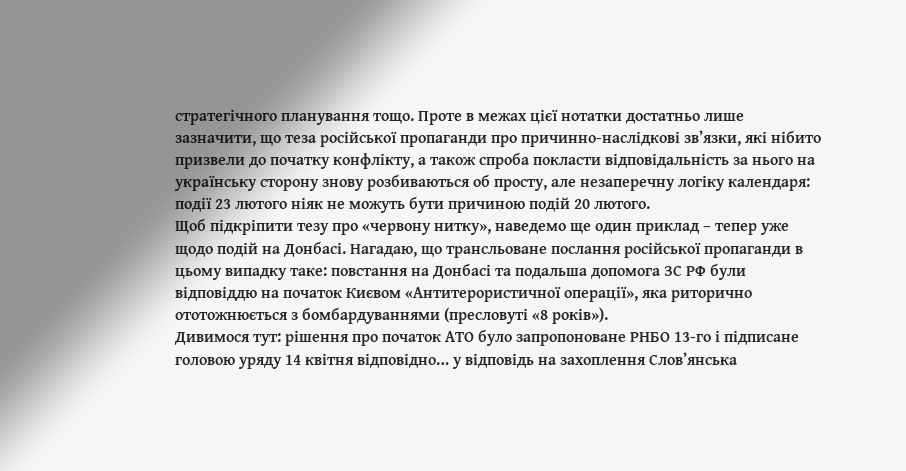стратегічного планування тощо. Проте в межах цієї нотатки достатньо лише зазначити, що теза російської пропаганди про причинно-наслідкові зв’язки, які нібито призвели до початку конфлікту, а також спроба покласти відповідальність за нього на українську сторону знову розбиваються об просту, але незаперечну логіку календаря: події 23 лютого ніяк не можуть бути причиною подій 20 лютого.
Щоб підкріпити тезу про «червону нитку», наведемо ще один приклад – тепер уже щодо подій на Донбасі. Нагадаю, що трансльоване послання російської пропаганди в цьому випадку таке: повстання на Донбасі та подальша допомога ЗС РФ були відповіддю на початок Києвом «Антитерористичної операції», яка риторично ототожнюється з бомбардуваннями (пресловуті «8 років»).
Дивимося тут: рішення про початок АТО було запропоноване РНБО 13-го і підписане головою уряду 14 квітня відповідно… у відповідь на захоплення Слов’янська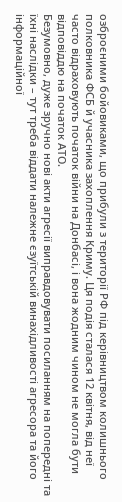озброєними бойовиками, що прибули з території РФ під керівництвом колишнього полковника ФСБ й учасника захоплення Криму. Ця подія сталася 12 квітня, від неї часто відраховують початок війни на Донбасі, і вона жодним чином не могла бути відповіддю на початок АТО.
Безумовно, дуже зручно нові акти агресії виправдовувати посиланням на попередні та їхні наслідки – тут треба віддати належне єзуїтській винахідливості агресора та його інформаційної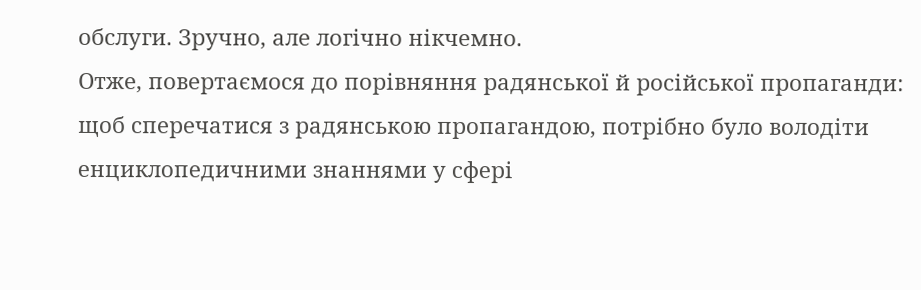обслуги. Зручно, але логічно нікчемно.
Отже, повертаємося до порівняння радянської й російської пропаганди: щоб сперечатися з радянською пропагандою, потрібно було володіти енциклопедичними знаннями у сфері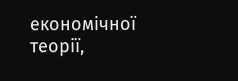економічної теорії,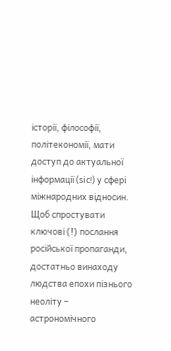історії, філософії, політекономії, мати доступ до актуальної інформації (sic!) у сфері міжнародних відносин. Щоб спростувати ключові (!) послання російської пропаганди, достатньо винаходу людства епохи пізнього неоліту – астрономічного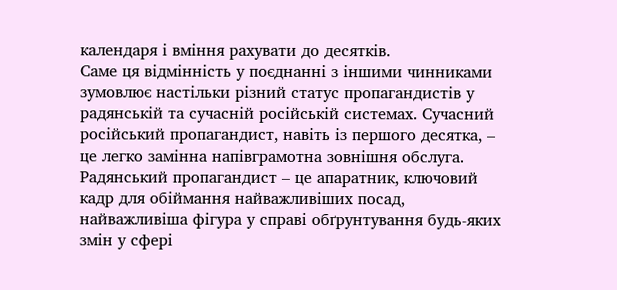календаря і вміння рахувати до десятків.
Саме ця відмінність у поєднанні з іншими чинниками зумовлює настільки різний статус пропагандистів у радянській та сучасній російській системах. Сучасний російський пропагандист, навіть із першого десятка, – це легко замінна напівграмотна зовнішня обслуга. Радянський пропагандист – це апаратник, ключовий кадр для обіймання найважливіших посад, найважливіша фігура у справі обґрунтування будь-яких змін у сфері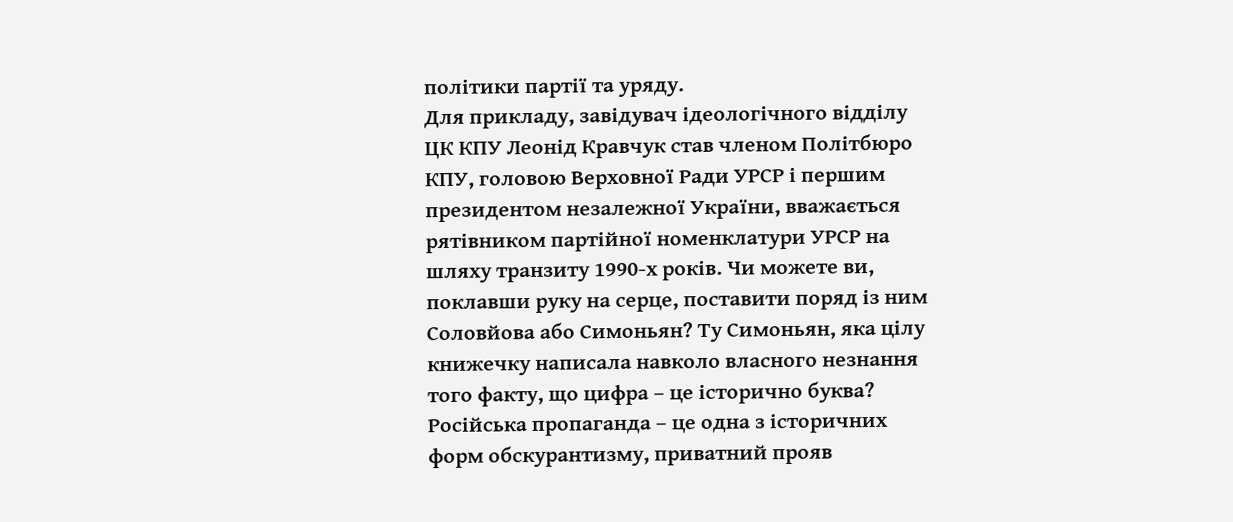політики партії та уряду.
Для прикладу, завідувач ідеологічного відділу ЦК КПУ Леонід Кравчук став членом Політбюро КПУ, головою Верховної Ради УРСР і першим президентом незалежної України, вважається рятівником партійної номенклатури УРСР на шляху транзиту 1990-х років. Чи можете ви, поклавши руку на серце, поставити поряд із ним Соловйова або Симоньян? Ту Симоньян, яка цілу книжечку написала навколо власного незнання того факту, що цифра – це історично буква?
Російська пропаганда – це одна з історичних форм обскурантизму, приватний прояв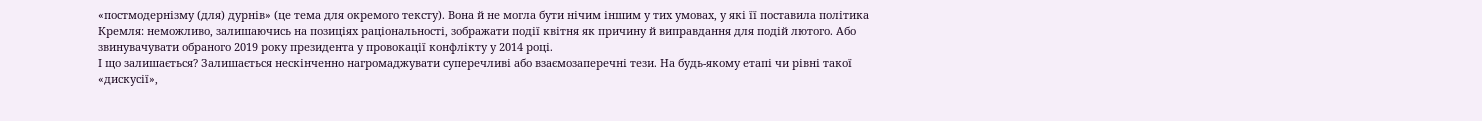«постмодернізму (для) дурнів» (це тема для окремого тексту). Вона й не могла бути нічим іншим у тих умовах, у які її поставила політика Кремля: неможливо, залишаючись на позиціях раціональності, зображати події квітня як причину й виправдання для подій лютого. Або звинувачувати обраного 2019 року президента у провокації конфлікту у 2014 році.
І що залишається? Залишається нескінченно нагромаджувати суперечливі або взаємозаперечні тези. На будь-якому етапі чи рівні такої «дискусії»,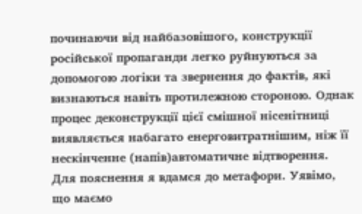починаючи від найбазовішого, конструкції російської пропаганди легко руйнуються за допомогою логіки та звернення до фактів, які визнаються навіть протилежною стороною. Однак процес деконструкції цієї смішної нісенітниці виявляється набагато енерговитратнішим, ніж її нескінченне (напів)автоматичне відтворення.
Для пояснення я вдамся до метафори. Уявімо, що маємо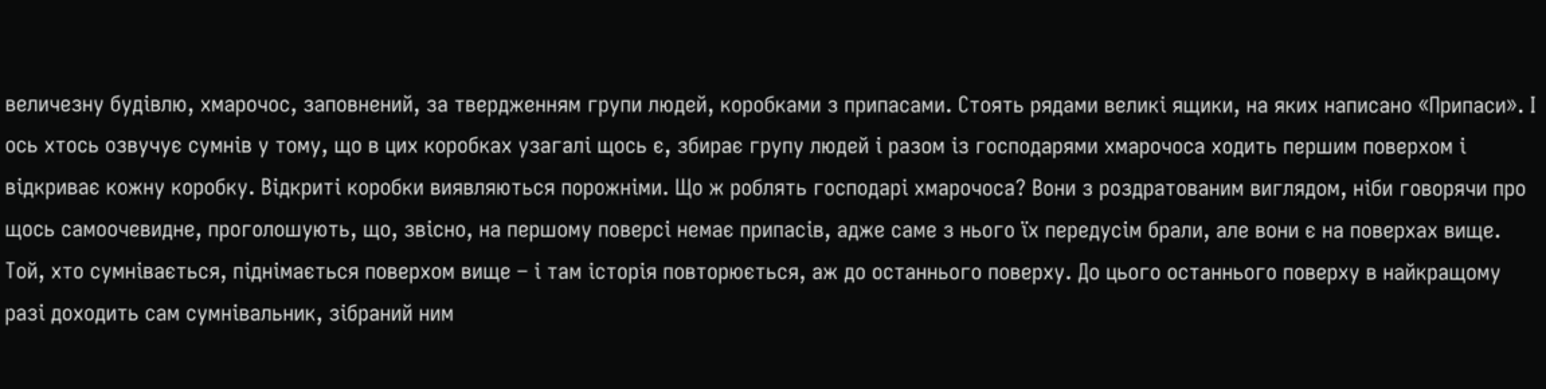величезну будівлю, хмарочос, заповнений, за твердженням групи людей, коробками з припасами. Стоять рядами великі ящики, на яких написано «Припаси». І ось хтось озвучує сумнів у тому, що в цих коробках узагалі щось є, збирає групу людей і разом із господарями хмарочоса ходить першим поверхом і відкриває кожну коробку. Відкриті коробки виявляються порожніми. Що ж роблять господарі хмарочоса? Вони з роздратованим виглядом, ніби говорячи про щось самоочевидне, проголошують, що, звісно, на першому поверсі немає припасів, адже саме з нього їх передусім брали, але вони є на поверхах вище.
Той, хто сумнівається, піднімається поверхом вище – і там історія повторюється, аж до останнього поверху. До цього останнього поверху в найкращому разі доходить сам сумнівальник, зібраний ним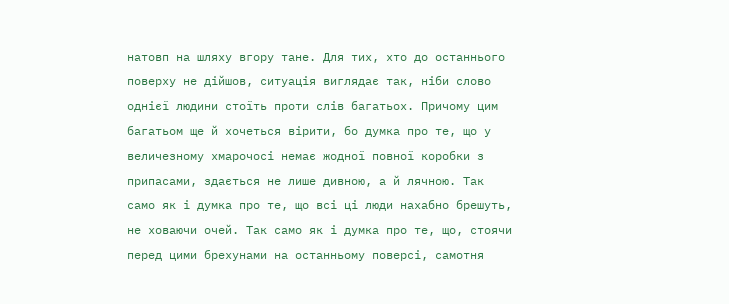натовп на шляху вгору тане. Для тих, хто до останнього поверху не дійшов, ситуація виглядає так, ніби слово однієї людини стоїть проти слів багатьох. Причому цим багатьом ще й хочеться вірити, бо думка про те, що у величезному хмарочосі немає жодної повної коробки з припасами, здається не лише дивною, а й лячною. Так само як і думка про те, що всі ці люди нахабно брешуть, не ховаючи очей. Так само як і думка про те, що, стоячи перед цими брехунами на останньому поверсі, самотня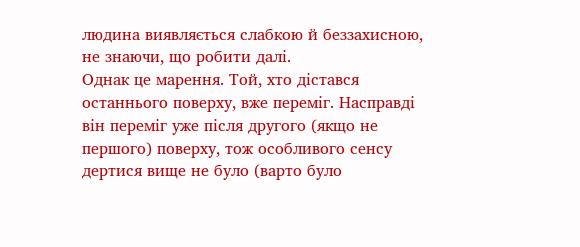людина виявляється слабкою й беззахисною, не знаючи, що робити далі.
Однак це марення. Той, хто дістався останнього поверху, вже переміг. Насправді він переміг уже після другого (якщо не першого) поверху, тож особливого сенсу дертися вище не було (варто було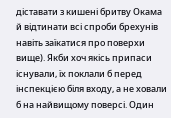діставати з кишені бритву Окама й відтинати всі спроби брехунів навіть заїкатися про поверхи вище). Якби хоч якісь припаси існували, їх поклали б перед інспекцією біля входу, а не ховали б на найвищому поверсі. Один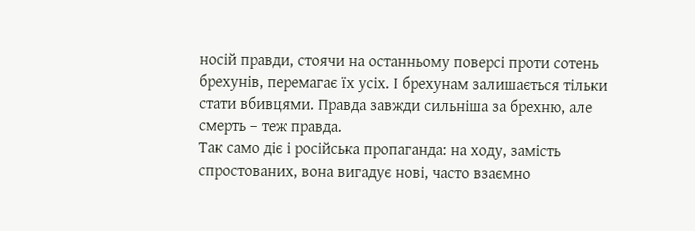носій правди, стоячи на останньому поверсі проти сотень брехунів, перемагає їх усіх. І брехунам залишається тільки стати вбивцями. Правда завжди сильніша за брехню, але смерть – теж правда.
Так само діє і російська пропаганда: на ходу, замість спростованих, вона вигадує нові, часто взаємно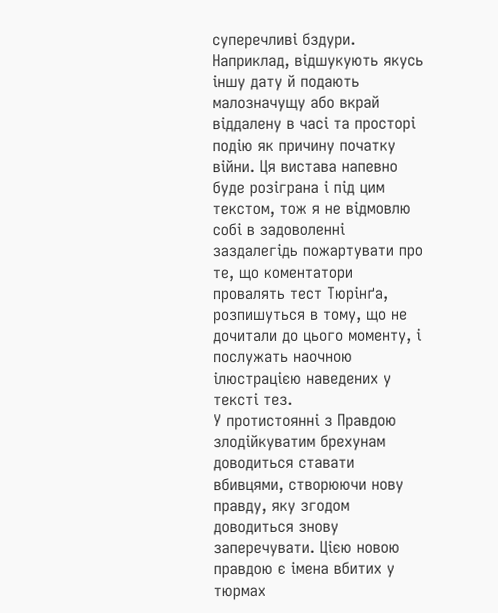суперечливі бздури. Наприклад, відшукують якусь іншу дату й подають малозначущу або вкрай віддалену в часі та просторі подію як причину початку війни. Ця вистава напевно буде розіграна і під цим текстом, тож я не відмовлю собі в задоволенні заздалегідь пожартувати про те, що коментатори провалять тест Тюрінґа, розпишуться в тому, що не дочитали до цього моменту, і послужать наочною ілюстрацією наведених у тексті тез.
У протистоянні з Правдою злодійкуватим брехунам доводиться ставати вбивцями, створюючи нову правду, яку згодом доводиться знову заперечувати. Цією новою правдою є імена вбитих у тюрмах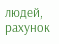людей, рахунок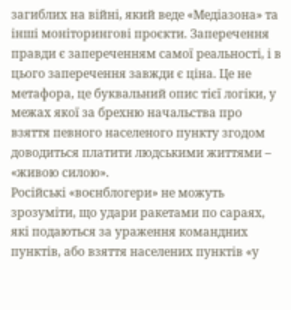загиблих на війні, який веде «Медіазона» та інші моніторингові проєкти. Заперечення правди є запереченням самої реальності, і в цього заперечення завжди є ціна. Це не метафора, це буквальний опис тієї логіки, у межах якої за брехню начальства про взяття певного населеного пункту згодом доводиться платити людськими життями – «живою силою».
Російські «воєнблогери» не можуть зрозуміти, що удари ракетами по сараях, які подаються за ураження командних пунктів, або взяття населених пунктів «у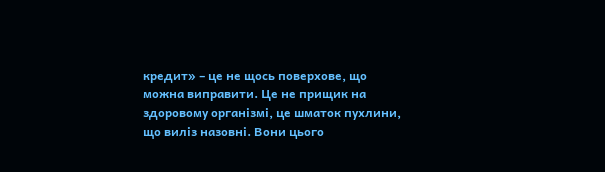кредит» – це не щось поверхове, що можна виправити. Це не прищик на здоровому організмі, це шматок пухлини, що виліз назовні. Вони цього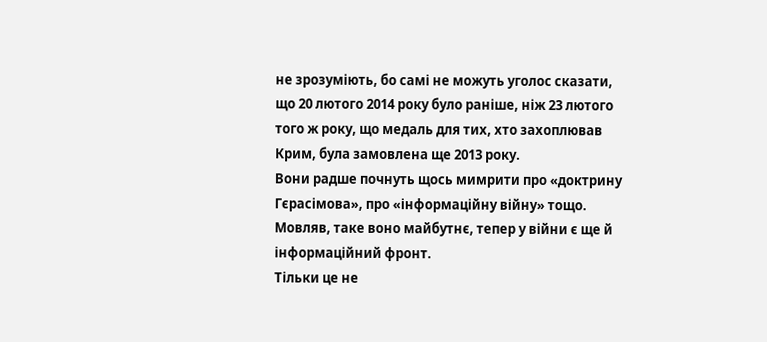не зрозуміють, бо самі не можуть уголос сказати, що 20 лютого 2014 року було раніше, ніж 23 лютого того ж року, що медаль для тих, хто захоплював Крим, була замовлена ще 2013 року.
Вони радше почнуть щось мимрити про «доктрину Гєрасімова», про «інформаційну війну» тощо. Мовляв, таке воно майбутнє, тепер у війни є ще й інформаційний фронт.
Тільки це не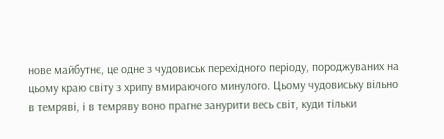нове майбутнє, це одне з чудовиськ перехідного періоду, породжуваних на цьому краю світу з хрипу вмираючого минулого. Цьому чудовиську вільно в темряві, і в темряву воно прагне занурити весь світ, куди тільки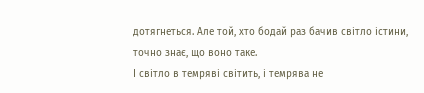дотягнеться. Але той, хто бодай раз бачив світло істини, точно знає, що воно таке.
І світло в темряві світить, і темрява не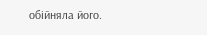обійняла його.